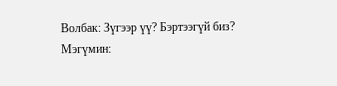Волбак: Зүгээр үү? Бэртээгүй биз?
Мэгүмин: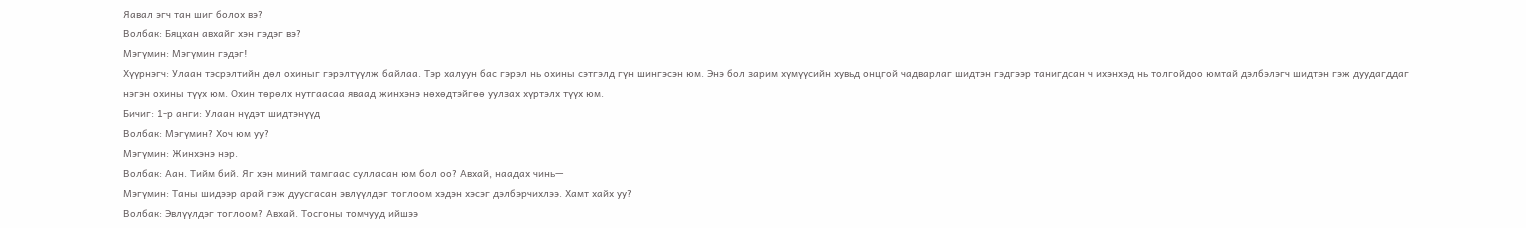Яавал эгч тан шиг болох вэ?
Волбак: Бяцхан авхайг хэн гэдэг вэ?
Мэгүмин: Мэгүмин гэдэг!
Хүүрнэгч: Улаан тэсрэлтийн дөл охиныг гэрэлтүүлж байлаа. Тэр халуун бас гэрэл нь охины сэтгэлд гүн шингэсэн юм. Энэ бол зарим хүмүүсийн хувьд онцгой чадварлаг шидтэн гэдгээр танигдсан ч ихэнхэд нь толгойдоо юмтай дэлбэлэгч шидтэн гэж дуудагддаг нэгэн охины түүх юм. Охин төрөлх нутгаасаа яваад жинхэнэ нөхөдтэйгөө уулзах хүртэлх түүх юм.
Бичиг: 1-р анги: Улаан нүдэт шидтэнүүд
Волбак: Мэгүмин? Хоч юм уу?
Мэгүмин: Жинхэнэ нэр.
Волбак: Аан. Тийм бий. Яг хэн миний тамгаас сулласан юм бол оо? Авхай, наадах чинь—
Мэгүмин: Таны шидээр арай гэж дуусгасан эвлүүлдэг тоглоом хэдэн хэсэг дэлбэрчихлээ. Хамт хайх уу?
Волбак: Эвлүүлдэг тоглоом? Авхай. Тосгоны томчууд ийшээ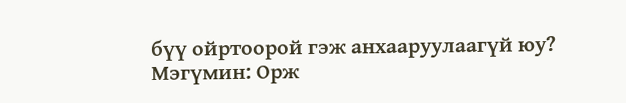бүү ойртоорой гэж анхааруулаагүй юу?
Мэгүмин: Орж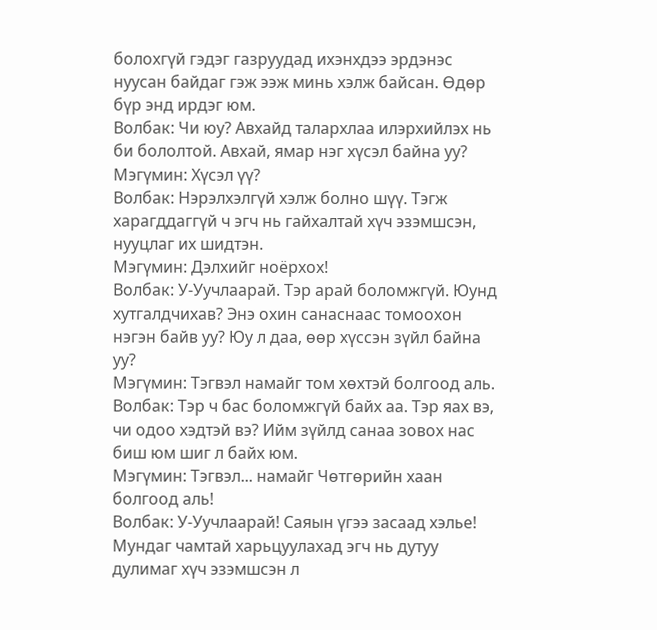болохгүй гэдэг газруудад ихэнхдээ эрдэнэс нуусан байдаг гэж ээж минь хэлж байсан. Өдөр бүр энд ирдэг юм.
Волбак: Чи юу? Авхайд талархлаа илэрхийлэх нь би бололтой. Авхай, ямар нэг хүсэл байна уу?
Мэгүмин: Хүсэл үү?
Волбак: Нэрэлхэлгүй хэлж болно шүү. Тэгж харагддаггүй ч эгч нь гайхалтай хүч эзэмшсэн, нууцлаг их шидтэн.
Мэгүмин: Дэлхийг ноёрхох!
Волбак: У-Уучлаарай. Тэр арай боломжгүй. Юунд хутгалдчихав? Энэ охин санаснаас томоохон нэгэн байв уу? Юу л даа, өөр хүссэн зүйл байна уу?
Мэгүмин: Тэгвэл намайг том хөхтэй болгоод аль.
Волбак: Тэр ч бас боломжгүй байх аа. Тэр яах вэ, чи одоо хэдтэй вэ? Ийм зүйлд санаа зовох нас биш юм шиг л байх юм.
Мэгүмин: Тэгвэл... намайг Чөтгөрийн хаан болгоод аль!
Волбак: У-Уучлаарай! Саяын үгээ засаад хэлье! Мундаг чамтай харьцуулахад эгч нь дутуу дулимаг хүч эзэмшсэн л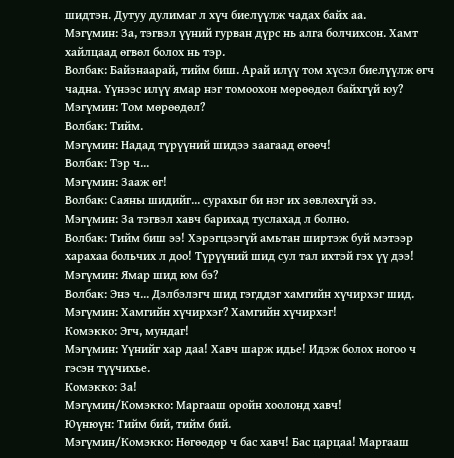шидтэн. Дутуу дулимаг л хүч биелүүлж чадах байх аа.
Мэгүмин: За, тэгвэл үүний гурван дүрс нь алга болчихсон. Хамт хайлцаад өгвөл болох нь тэр.
Волбак: Байзнаарай, тийм биш. Арай илүү том хүсэл биелүүлж өгч чадна. Үүнээс илүү ямар нэг томоохон мөрөөдөл байхгүй юу?
Мэгүмин: Том мөрөөдөл?
Волбак: Тийм.
Мэгүмин: Надад түрүүний шидээ заагаад өгөөч!
Волбак: Тэр ч...
Мэгүмин: Зааж өг!
Волбак: Саяны шидийг... сурахыг би нэг их зөвлөхгүй ээ.
Мэгүмин: За тэгвэл хавч барихад туслахад л болно.
Волбак: Тийм биш ээ! Хэрэгцээгүй амьтан ширтэж буй мэтээр харахаа больчих л доо! Түрүүний шид сул тал ихтэй гэх үү дээ!
Мэгүмин: Ямар шид юм бэ?
Волбак: Энэ ч... Дэлбэлэгч шид гэгддэг хамгийн хүчирхэг шид.
Мэгүмин: Хамгийн хүчирхэг? Хамгийн хүчирхэг!
Комэкко: Эгч, мундаг!
Мэгүмин: Үүнийг хар даа! Хавч шарж идье! Идэж болох ногоо ч гэсэн түүчихье.
Комэкко: За!
Мэгүмин/Комэкко: Маргааш оройн хоолонд хавч!
Юүнюүн: Тийм бий, тийм бий.
Мэгүмин/Комэкко: Нөгөөдөр ч бас хавч! Бас царцаа! Маргааш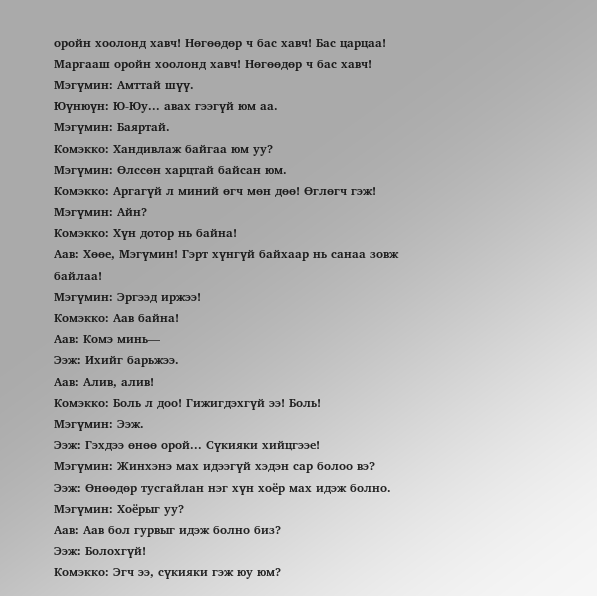оройн хоолонд хавч! Нөгөөдөр ч бас хавч! Бас царцаа! Маргааш оройн хоолонд хавч! Нөгөөдөр ч бас хавч!
Мэгүмин: Амттай шүү.
Юүнюүн: Ю-Юу... авах гээгүй юм аа.
Мэгүмин: Баяртай.
Комэкко: Хандивлаж байгаа юм уу?
Мэгүмин: Өлссөн харцтай байсан юм.
Комэкко: Аргагүй л миний өгч мөн дөө! Өглөгч гэж!
Мэгүмин: Айн?
Комэкко: Хүн дотор нь байна!
Аав: Хөөе, Мэгүмин! Гэрт хүнгүй байхаар нь санаа зовж байлаа!
Мэгүмин: Эргээд иржээ!
Комэкко: Аав байна!
Аав: Комэ минь—
Ээж: Ихийг барьжээ.
Аав: Алив, алив!
Комэкко: Боль л доо! Гижигдэхгүй ээ! Боль!
Мэгүмин: Ээж.
Ээж: Гэхдээ өнөө орой... Сүкияки хийцгээе!
Мэгүмин: Жинхэнэ мах идээгүй хэдэн сар болоо вэ?
Ээж: Өнөөдөр тусгайлан нэг хүн хоёр мах идэж болно.
Мэгүмин: Хоёрыг уу?
Аав: Аав бол гурвыг идэж болно биз?
Ээж: Болохгүй!
Комэкко: Эгч ээ, сүкияки гэж юу юм?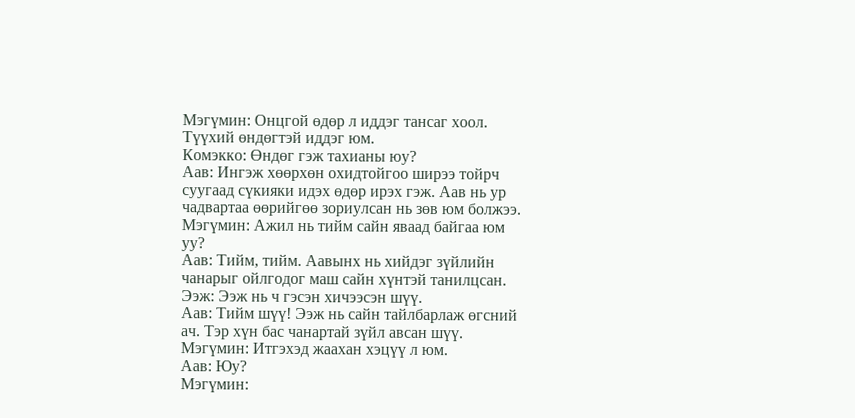Мэгүмин: Онцгой өдөр л иддэг тансаг хоол. Түүхий өндөгтэй иддэг юм.
Комэкко: Өндөг гэж тахианы юу?
Аав: Ингэж хөөрхөн охидтойгоо ширээ тойрч суугаад сүкияки идэх өдөр ирэх гэж. Аав нь ур чадвартаа өөрийгөө зориулсан нь зөв юм болжээ.
Мэгүмин: Ажил нь тийм сайн яваад байгаа юм уу?
Аав: Тийм, тийм. Аавынх нь хийдэг зүйлийн чанарыг ойлгодог маш сайн хүнтэй танилцсан.
Ээж: Ээж нь ч гэсэн хичээсэн шүү.
Аав: Тийм шүү! Ээж нь сайн тайлбарлаж өгсний ач. Тэр хүн бас чанартай зүйл авсан шүү.
Мэгүмин: Итгэхэд жаахан хэцүү л юм.
Аав: Юу?
Мэгүмин: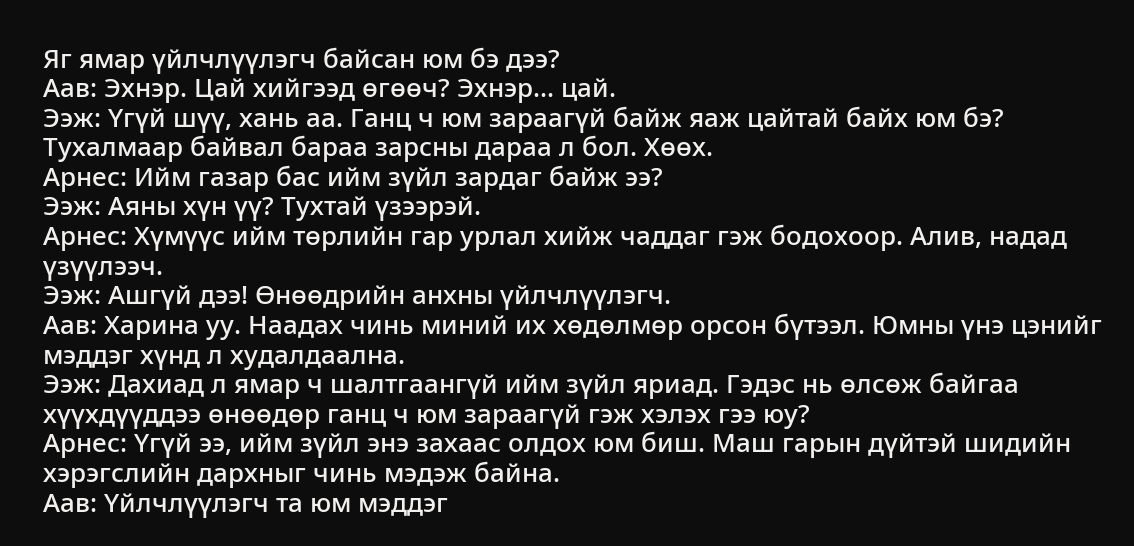Яг ямар үйлчлүүлэгч байсан юм бэ дээ?
Аав: Эхнэр. Цай хийгээд өгөөч? Эхнэр... цай.
Ээж: Үгүй шүү, хань аа. Ганц ч юм зараагүй байж яаж цайтай байх юм бэ? Тухалмаар байвал бараа зарсны дараа л бол. Хөөх.
Арнес: Ийм газар бас ийм зүйл зардаг байж ээ?
Ээж: Аяны хүн үү? Тухтай үзээрэй.
Арнес: Хүмүүс ийм төрлийн гар урлал хийж чаддаг гэж бодохоор. Алив, надад үзүүлээч.
Ээж: Ашгүй дээ! Өнөөдрийн анхны үйлчлүүлэгч.
Аав: Харина уу. Наадах чинь миний их хөдөлмөр орсон бүтээл. Юмны үнэ цэнийг мэддэг хүнд л худалдаална.
Ээж: Дахиад л ямар ч шалтгаангүй ийм зүйл яриад. Гэдэс нь өлсөж байгаа хүүхдүүддээ өнөөдөр ганц ч юм зараагүй гэж хэлэх гээ юу?
Арнес: Үгүй ээ, ийм зүйл энэ захаас олдох юм биш. Маш гарын дүйтэй шидийн хэрэгслийн дархныг чинь мэдэж байна.
Аав: Үйлчлүүлэгч та юм мэддэг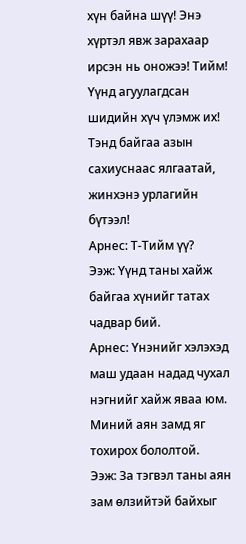хүн байна шүү! Энэ хүртэл явж зарахаар ирсэн нь оножээ! Тийм! Үүнд агуулагдсан шидийн хүч үлэмж их! Тэнд байгаа азын сахиуснаас ялгаатай, жинхэнэ урлагийн бүтээл!
Арнес: Т-Тийм үү?
Ээж: Үүнд таны хайж байгаа хүнийг татах чадвар бий.
Арнес: Үнэнийг хэлэхэд маш удаан надад чухал нэгнийг хайж яваа юм. Миний аян замд яг тохирох бололтой.
Ээж: За тэгвэл таны аян зам өлзийтэй байхыг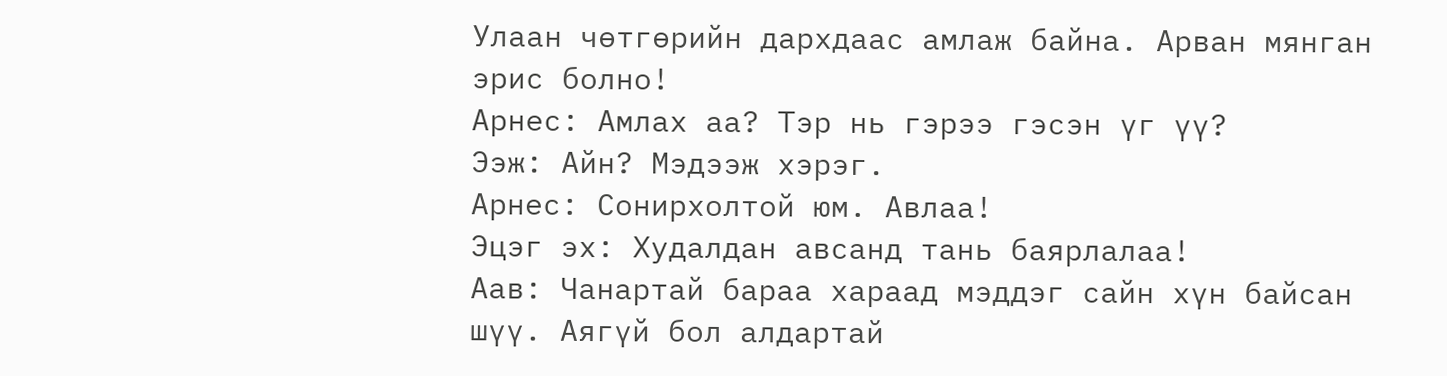Улаан чөтгөрийн дархдаас амлаж байна. Арван мянган эрис болно!
Арнес: Амлах аа? Тэр нь гэрээ гэсэн үг үү?
Ээж: Айн? Мэдээж хэрэг.
Арнес: Сонирхолтой юм. Авлаа!
Эцэг эх: Худалдан авсанд тань баярлалаа!
Аав: Чанартай бараа хараад мэддэг сайн хүн байсан шүү. Аягүй бол алдартай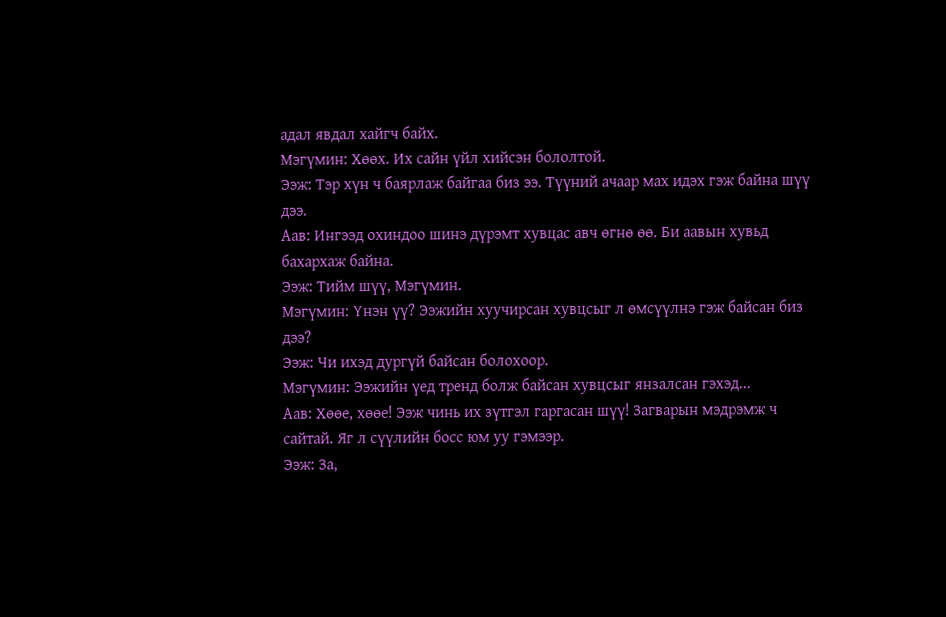адал явдал хайгч байх.
Мэгүмин: Хөөх. Их сайн үйл хийсэн бололтой.
Ээж: Тэр хүн ч баярлаж байгаа биз ээ. Түүний ачаар мах идэх гэж байна шүү дээ.
Аав: Ингээд охиндоо шинэ дүрэмт хувцас авч өгнө өө. Би аавын хувьд бахархаж байна.
Ээж: Тийм шүү, Мэгүмин.
Мэгүмин: Үнэн үү? Ээжийн хуучирсан хувцсыг л өмсүүлнэ гэж байсан биз дээ?
Ээж: Чи ихэд дургүй байсан болохоор.
Мэгүмин: Ээжийн үед тренд болж байсан хувцсыг янзалсан гэхэд...
Аав: Хөөе, хөөе! Ээж чинь их зүтгэл гаргасан шүү! Загварын мэдрэмж ч сайтай. Яг л сүүлийн босс юм уу гэмээр.
Ээж: За,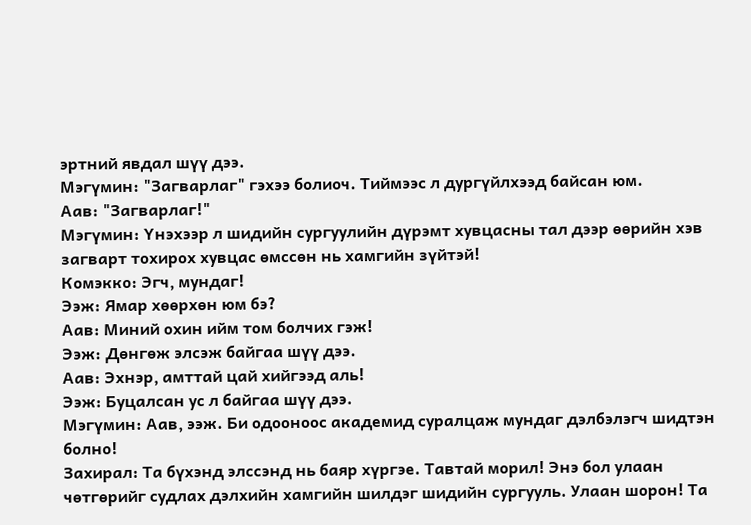эртний явдал шүү дээ.
Мэгүмин: "Загварлаг" гэхээ болиоч. Тиймээс л дургүйлхээд байсан юм.
Аав: "Загварлаг!"
Мэгүмин: Үнэхээр л шидийн сургуулийн дүрэмт хувцасны тал дээр өөрийн хэв загварт тохирох хувцас өмссөн нь хамгийн зүйтэй!
Комэкко: Эгч, мундаг!
Ээж: Ямар хөөрхөн юм бэ?
Аав: Миний охин ийм том болчих гэж!
Ээж: Дөнгөж элсэж байгаа шүү дээ.
Аав: Эхнэр, амттай цай хийгээд аль!
Ээж: Буцалсан ус л байгаа шүү дээ.
Мэгүмин: Аав, ээж. Би одооноос академид суралцаж мундаг дэлбэлэгч шидтэн болно!
Захирал: Та бүхэнд элссэнд нь баяр хүргэе. Тавтай морил! Энэ бол улаан чөтгөрийг судлах дэлхийн хамгийн шилдэг шидийн сургууль. Улаан шорон! Та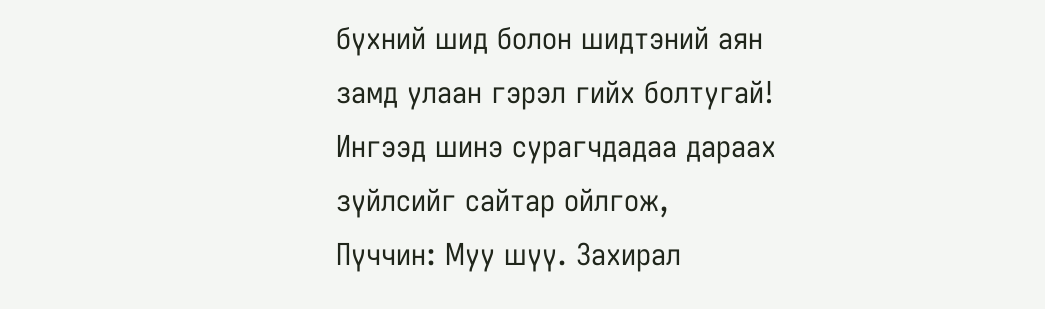бүхний шид болон шидтэний аян замд улаан гэрэл гийх болтугай! Ингээд шинэ сурагчдадаа дараах зүйлсийг сайтар ойлгож,
Пүччин: Муу шүү. Захирал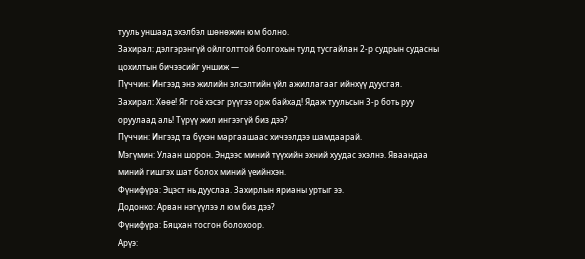тууль уншаад эхэлбэл шөнөжин юм болно.
Захирал: дэлгэрэнгүй ойлголттой болгохын тулд тусгайлан 2-р судрын судасны цохилтын бичээсийг уншиж —
Пүччин: Ингээд энэ жилийн элсэлтийн үйл ажиллагааг ийнхүү дуусгая.
Захирал: Хөөе! Яг гоё хэсэг рүүгээ орж байхад! Ядаж туульсын 3-р боть руу оруулаад аль! Түрүү жил ингээгүй биз дээ?
Пүччин: Ингээд та бүхэн маргаашаас хичээлдээ шамдаарай.
Мэгүмин: Улаан шорон. Эндээс миний түүхийн эхний хуудас эхэлнэ. Яваандаа миний гишгэх шат болох миний үеийнхэн.
Фүнифүра: Эцэст нь дууслаа. Захирлын ярианы уртыг ээ.
Додонко: Арван нэгүүлээ л юм биз дээ?
Фүнифүра: Бяцхан тосгон болохоор.
Арүэ: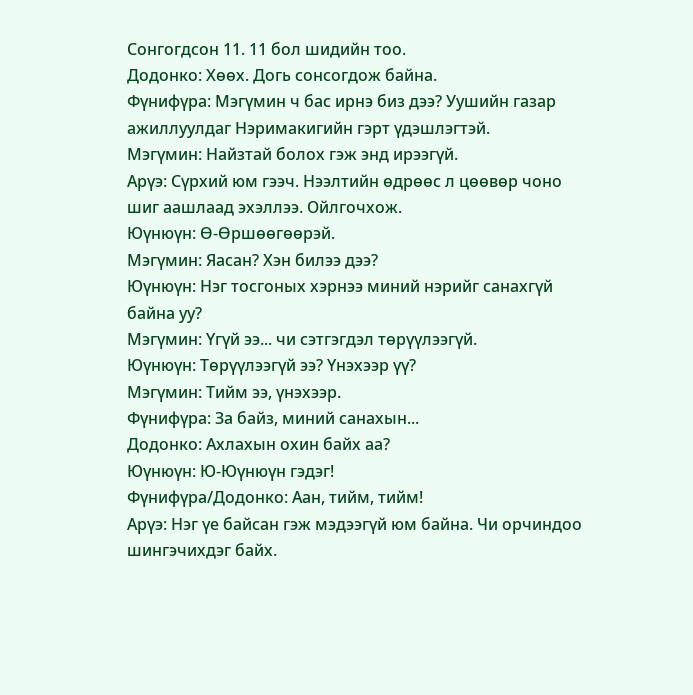Сонгогдсон 11. 11 бол шидийн тоо.
Додонко: Хөөх. Догь сонсогдож байна.
Фүнифүра: Мэгүмин ч бас ирнэ биз дээ? Уушийн газар ажиллуулдаг Нэримакигийн гэрт үдэшлэгтэй.
Мэгүмин: Найзтай болох гэж энд ирээгүй.
Арүэ: Сүрхий юм гээч. Нээлтийн өдрөөс л цөөвөр чоно шиг аашлаад эхэллээ. Ойлгочхож.
Юүнюүн: Ө-Өршөөгөөрэй.
Мэгүмин: Яасан? Хэн билээ дээ?
Юүнюүн: Нэг тосгоных хэрнээ миний нэрийг санахгүй байна уу?
Мэгүмин: Үгүй ээ... чи сэтгэгдэл төрүүлээгүй.
Юүнюүн: Төрүүлээгүй ээ? Үнэхээр үү?
Мэгүмин: Тийм ээ, үнэхээр.
Фүнифүра: За байз, миний санахын...
Додонко: Ахлахын охин байх аа?
Юүнюүн: Ю-Юүнюүн гэдэг!
Фүнифүра/Додонко: Аан, тийм, тийм!
Арүэ: Нэг үе байсан гэж мэдээгүй юм байна. Чи орчиндоо шингэчихдэг байх.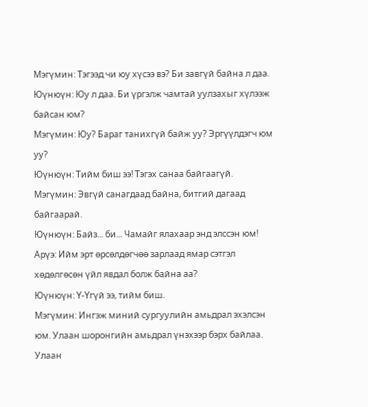Мэгүмин: Тэгээд чи юу хүсээ вэ? Би завгүй байна л даа.
Юүнюүн: Юу л даа. Би үргэлж чамтай уулзахыг хүлээж байсан юм?
Мэгүмин: Юу? Бараг танихгүй байж уу? Эргүүлдэгч юм уу?
Юүнюүн: Тийм биш ээ! Тэгэх санаа байгаагүй.
Мэгүмин: Эвгүй санагдаад байна, битгий дагаад байгаарай.
Юүнюүн: Байз... би... Чамайг ялахаар энд элссэн юм!
Арүэ: Ийм эрт өрсөлдөгчөө зарлаад ямар сэтгэл хөдөлгөсөн үйл явдал болж байна аа?
Юүнюүн: Ү-Үгүй ээ, тийм биш.
Мэгүмин: Ингэж миний сургуулийн амьдрал эхэлсэн юм. Улаан шоронгийн амьдрал үнэхээр бэрх байлаа. Улаан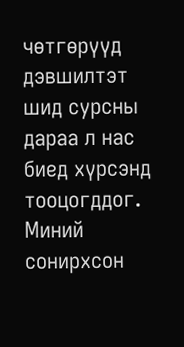чөтгөрүүд дэвшилтэт шид сурсны дараа л нас биед хүрсэнд тооцогддог. Миний сонирхсон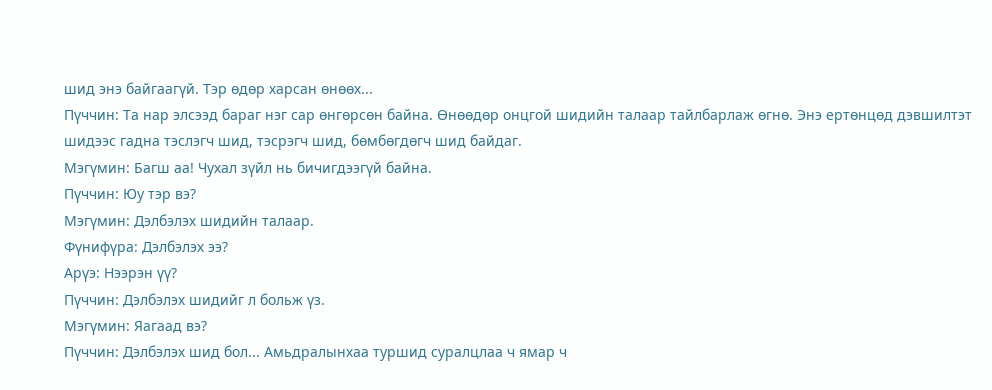шид энэ байгаагүй. Тэр өдөр харсан өнөөх...
Пүччин: Та нар элсээд бараг нэг сар өнгөрсөн байна. Өнөөдөр онцгой шидийн талаар тайлбарлаж өгнө. Энэ ертөнцөд дэвшилтэт шидээс гадна тэслэгч шид, тэсрэгч шид, бөмбөгдөгч шид байдаг.
Мэгүмин: Багш аа! Чухал зүйл нь бичигдээгүй байна.
Пүччин: Юу тэр вэ?
Мэгүмин: Дэлбэлэх шидийн талаар.
Фүнифүра: Дэлбэлэх ээ?
Арүэ: Нээрэн үү?
Пүччин: Дэлбэлэх шидийг л больж үз.
Мэгүмин: Яагаад вэ?
Пүччин: Дэлбэлэх шид бол... Амьдралынхаа туршид суралцлаа ч ямар ч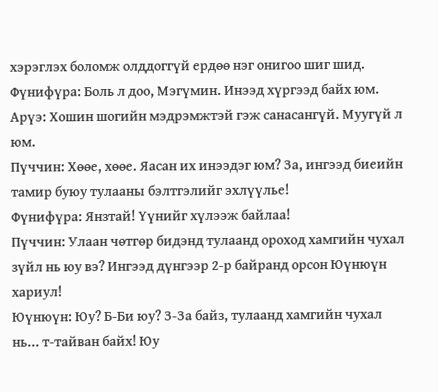хэрэглэх боломж олддоггүй ердөө нэг онигоо шиг шид.
Фүнифүра: Боль л доо, Мэгүмин. Инээд хүргээд байх юм.
Арүэ: Хошин шогийн мэдрэмжтэй гэж санасангүй. Муугүй л юм.
Пүччин: Хөөе, хөөе. Яасан их инээдэг юм? За, ингээд биеийн тамир буюу тулааны бэлтгэлийг эхлүүлье!
Фүнифүра: Янзтай! Үүнийг хүлээж байлаа!
Пүччин: Улаан чөтгөр бидэнд тулаанд ороход хамгийн чухал зүйл нь юу вэ? Ингээд дүнгээр 2-р байранд орсон Юүнюүн хариул!
Юүнюүн: Юу? Б-Би юу? З-За байз, тулаанд хамгийн чухал нь... т-тайван байх! Юу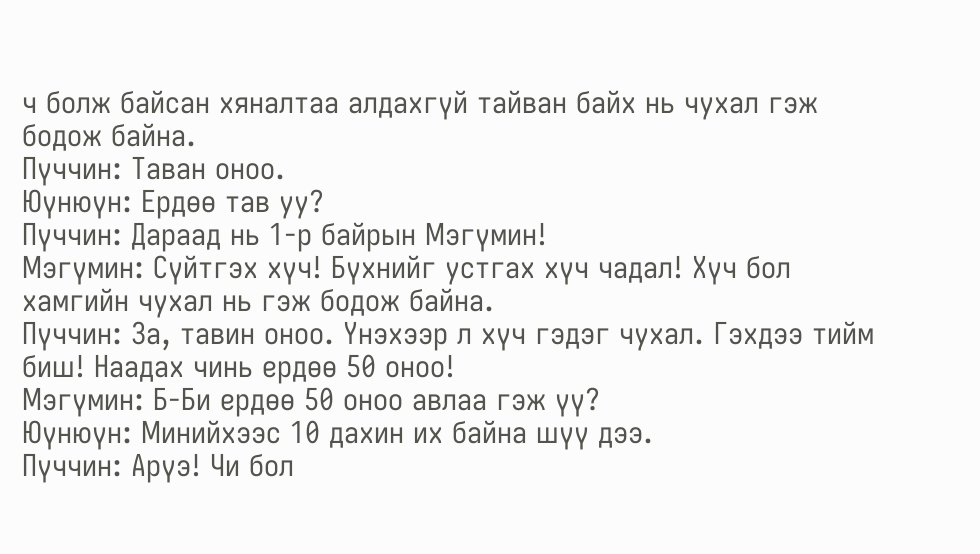ч болж байсан хяналтаа алдахгүй тайван байх нь чухал гэж бодож байна.
Пүччин: Таван оноо.
Юүнюүн: Ердөө тав уу?
Пүччин: Дараад нь 1-р байрын Мэгүмин!
Мэгүмин: Сүйтгэх хүч! Бүхнийг устгах хүч чадал! Хүч бол хамгийн чухал нь гэж бодож байна.
Пүччин: За, тавин оноо. Үнэхээр л хүч гэдэг чухал. Гэхдээ тийм биш! Наадах чинь ердөө 50 оноо!
Мэгүмин: Б-Би ердөө 50 оноо авлаа гэж үү?
Юүнюүн: Минийхээс 10 дахин их байна шүү дээ.
Пүччин: Арүэ! Чи бол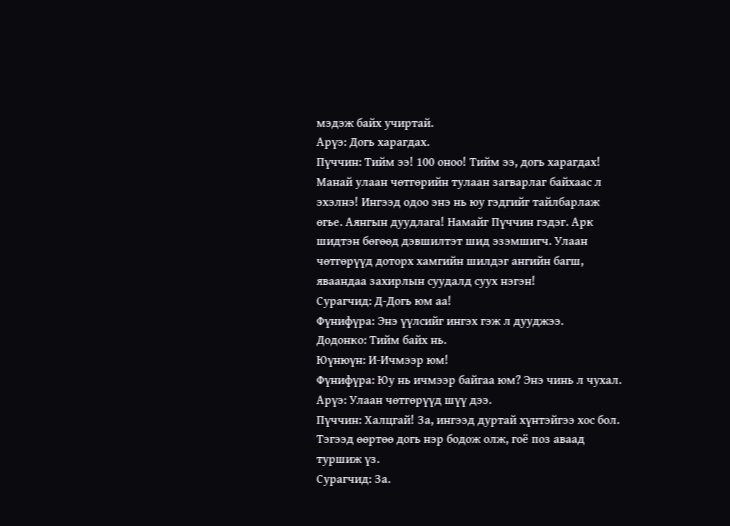мэдэж байх учиртай.
Арүэ: Догь харагдах.
Пүччин: Тийм ээ! 100 оноо! Тийм ээ, догь харагдах! Манай улаан чөтгөрийн тулаан загварлаг байхаас л эхэлнэ! Ингээд одоо энэ нь юу гэдгийг тайлбарлаж өгье. Аянгын дуудлага! Намайг Пүччин гэдэг. Арк шидтэн бөгөөд дэвшилтэт шид эзэмшигч. Улаан чөтгөрүүд доторх хамгийн шилдэг ангийн багш, яваандаа захирлын суудалд суух нэгэн!
Сурагчид: Д-Догь юм аа!
Фүнифүра: Энэ үүлсийг ингэх гэж л дууджээ.
Додонко: Тийм байх нь.
Юүнюүн: И-Ичмээр юм!
Фүнифүра: Юу нь ичмээр байгаа юм? Энэ чинь л чухал.
Арүэ: Улаан чөтгөрүүд шүү дээ.
Пүччин: Халцгай! За, ингээд дуртай хүнтэйгээ хос бол. Тэгээд өөртөө догь нэр бодож олж, гоё поз аваад туршиж үз.
Сурагчид: За.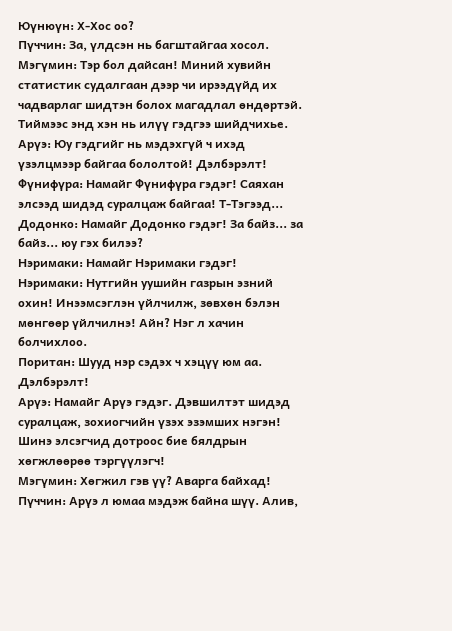Юүнюүн: Х-Хос оо?
Пүччин: За, үлдсэн нь багштайгаа хосол.
Мэгүмин: Тэр бол дайсан! Миний хувийн статистик судалгаан дээр чи ирээдүйд их чадварлаг шидтэн болох магадлал өндөртэй. Тиймээс энд хэн нь илүү гэдгээ шийдчихье.
Арүэ: Юу гэдгийг нь мэдэхгүй ч ихэд үзэлцмээр байгаа бололтой! Дэлбэрэлт!
Фүнифүра: Намайг Фүнифүра гэдэг! Саяхан элсээд шидэд суралцаж байгаа! Т-Тэгээд...
Додонко: Намайг Додонко гэдэг! За байз... за байз... юу гэх билээ?
Нэримаки: Намайг Нэримаки гэдэг!
Нэримаки: Нутгийн уушийн газрын эзний охин! Инээмсэглэн үйлчилж, зөвхөн бэлэн мөнгөөр үйлчилнэ! Айн? Нэг л хачин болчихлоо.
Поритан: Шууд нэр сэдэх ч хэцүү юм аа. Дэлбэрэлт!
Арүэ: Намайг Арүэ гэдэг. Дэвшилтэт шидэд суралцаж, зохиогчийн үзэх эзэмших нэгэн! Шинэ элсэгчид дотроос бие бялдрын хөгжлөөрөө тэргүүлэгч!
Мэгүмин: Хөгжил гэв үү? Аварга байхад!
Пүччин: Арүэ л юмаа мэдэж байна шүү. Алив,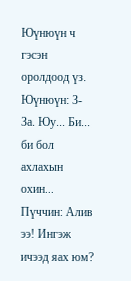Юүнюүн ч гэсэн оролдоод үз.
Юүнюүн: З-За. Юу... Би... би бол ахлахын охин...
Пүччин: Алив ээ! Ингэж ичээд яах юм?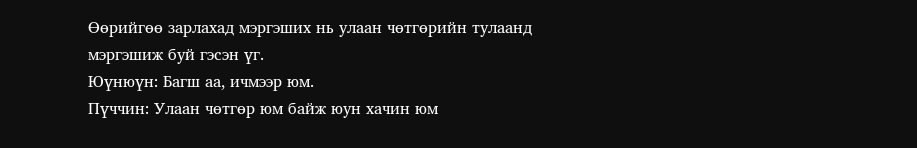Өөрийгөө зарлахад мэргэших нь улаан чөтгөрийн тулаанд мэргэшиж буй гэсэн үг.
Юүнюүн: Багш аа, ичмээр юм.
Пүччин: Улаан чөтгөр юм байж юун хачин юм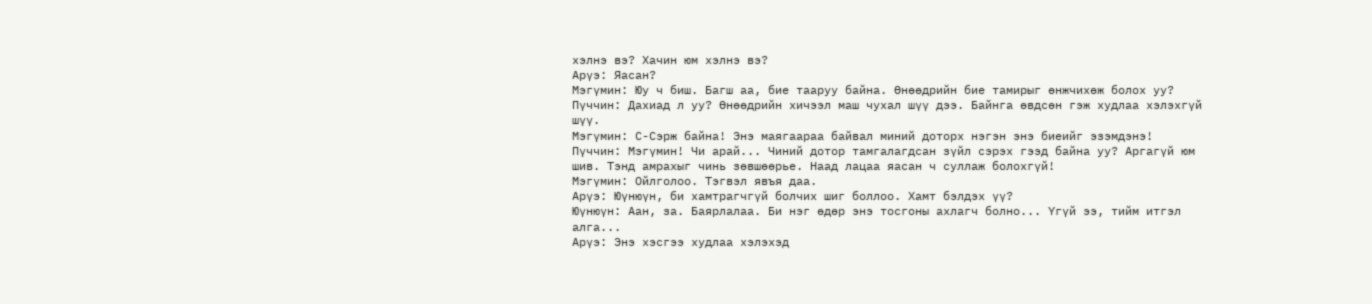хэлнэ вэ? Хачин юм хэлнэ вэ?
Арүэ: Яасан?
Мэгүмин: Юу ч биш. Багш аа, бие тааруу байна. Өнөөдрийн бие тамирыг өнжчихөж болох уу?
Пүччин: Дахиад л уу? Өнөөдрийн хичээл маш чухал шүү дээ. Байнга өвдсөн гэж худлаа хэлэхгүй шүү.
Мэгүмин: С-Сэрж байна! Энэ маягаараа байвал миний доторх нэгэн энэ биеийг эзэмдэнэ!
Пүччин: Мэгүмин! Чи арай... Чиний дотор тамгалагдсан зүйл сэрэх гээд байна уу? Аргагүй юм шив. Тэнд амрахыг чинь зөвшөөрье. Наад лацаа яасан ч суллаж болохгүй!
Мэгүмин: Ойлголоо. Тэгвэл явъя даа.
Арүэ: Юүнюүн, би хамтрагчгүй болчих шиг боллоо. Хамт бэлдэх үү?
Юүнюүн: Аан, за. Баярлалаа. Би нэг өдөр энэ тосгоны ахлагч болно... Үгүй ээ, тийм итгэл алга...
Арүэ: Энэ хэсгээ худлаа хэлэхэд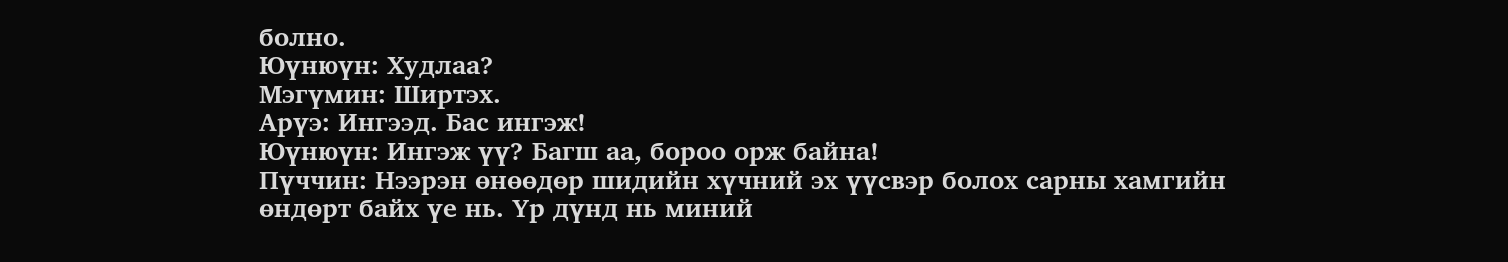болно.
Юүнюүн: Худлаа?
Мэгүмин: Ширтэх.
Арүэ: Ингээд. Бас ингэж!
Юүнюүн: Ингэж үү? Багш аа, бороо орж байна!
Пүччин: Нээрэн өнөөдөр шидийн хүчний эх үүсвэр болох сарны хамгийн өндөрт байх үе нь. Үр дүнд нь миний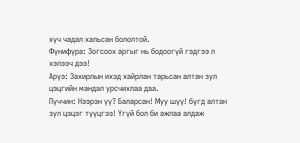хүч чадал хальсан бололтой.
Фүнифүра: Зогсоох аргыг нь бодоогүй гэдгээ л хэлээч дээ!
Арүэ: Захирлын ихэд хайрлан тарьсан алтан зул цэцгийн мандал урсчихлаа даа.
Пүччин: Нээрэн үү? Баларсан! Муу шүү! бүгд алтан зул цэцэг түүцгээ! Үгүй бол би ажлаа алдаж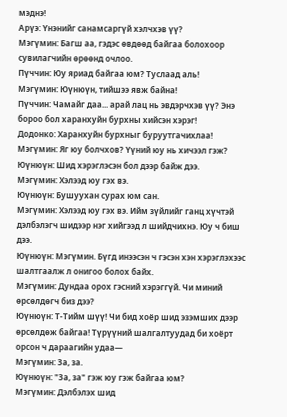мэднэ!
Арүэ: Үнэнийг санамсаргүй хэлчхэв үү?
Мэгүмин: Багш аа, гэдэс өвдөөд байгаа болохоор сувилагчийн өрөөнд очлоо.
Пүччин: Юу яриад байгаа юм? Туслаад аль!
Мэгүмин: Юүнюүн, тийшээ явж байна!
Пүччин: Чамайг даа... арай лац нь эвдэрчхэв үү? Энэ бороо бол харанхуйн бурхны хийсэн хэрэг!
Додонко: Харанхуйн бурхныг буруутгачихлаа!
Мэгүмин: Яг юу болчхов? Үүний юу нь хичээл гэж?
Юүнюүн: Шид хэрэглэсэн бол дээр байж дээ.
Мэгүмин: Хэлээд юу гэх вэ.
Юүнюүн: Бушуухан сурах юм сан.
Мэгүмин: Хэлээд юу гэх вэ. Ийм зүйлийг ганц хүчтэй дэлбэлэгч шидээр нэг хийгээд л шийдчихнэ. Юу ч биш дээ.
Юүнюүн: Мэгүмин. Бүгд инээсэн ч гэсэн хэн хэрэглэхээс шалтгаалж л онигоо болох байх.
Мэгүмин: Дундаа орох гэсний хэрэггүй. Чи миний өрсөлдөгч биз дээ?
Юүнюүн: Т-Тийм шүү! Чи бид хоёр шид эзэмших дээр өрсөлдөж байгаа! Түрүүний шалгалтуудад би хоёрт орсон ч дараагийн удаа—
Мэгүмин: За, за.
Юүнюүн: "За, за" гэж юу гэж байгаа юм?
Мэгүмин: Дэлбэлэх шид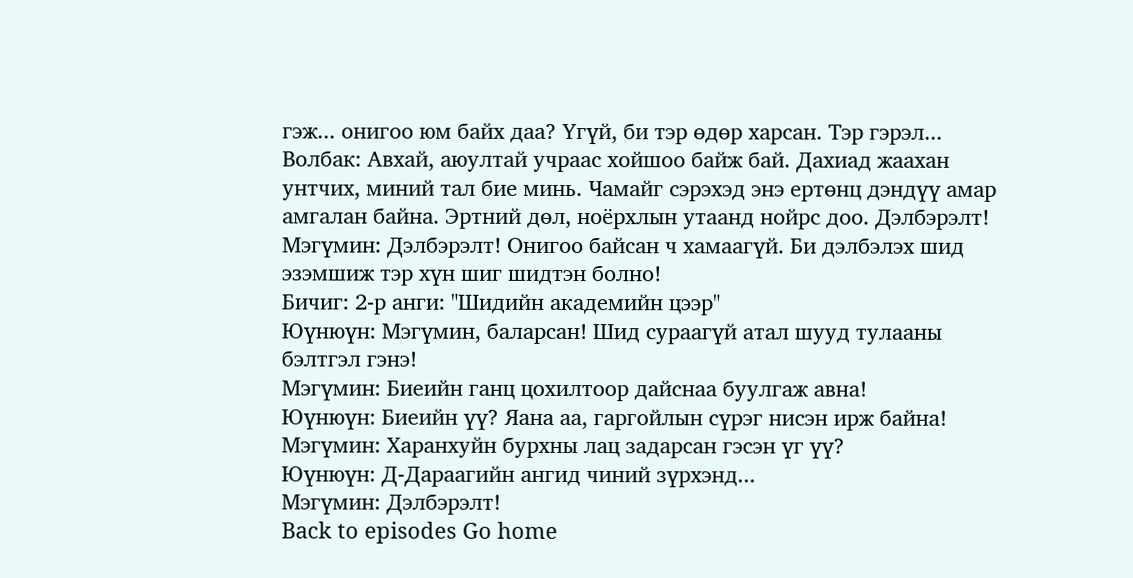гэж... онигоо юм байх даа? Үгүй, би тэр өдөр харсан. Тэр гэрэл...
Волбак: Авхай, аюултай учраас хойшоо байж бай. Дахиад жаахан унтчих, миний тал бие минь. Чамайг сэрэхэд энэ ертөнц дэндүү амар амгалан байна. Эртний дөл, ноёрхлын утаанд нойрс доо. Дэлбэрэлт!
Мэгүмин: Дэлбэрэлт! Онигоо байсан ч хамаагүй. Би дэлбэлэх шид эзэмшиж тэр хүн шиг шидтэн болно!
Бичиг: 2-р анги: "Шидийн академийн цээр"
Юүнюүн: Мэгүмин, баларсан! Шид сураагүй атал шууд тулааны бэлтгэл гэнэ!
Мэгүмин: Биеийн ганц цохилтоор дайснаа буулгаж авна!
Юүнюүн: Биеийн үү? Яана аа, гаргойлын сүрэг нисэн ирж байна!
Мэгүмин: Харанхуйн бурхны лац задарсан гэсэн үг үү?
Юүнюүн: Д-Дараагийн ангид чиний зүрхэнд...
Мэгүмин: Дэлбэрэлт!
Back to episodes Go home